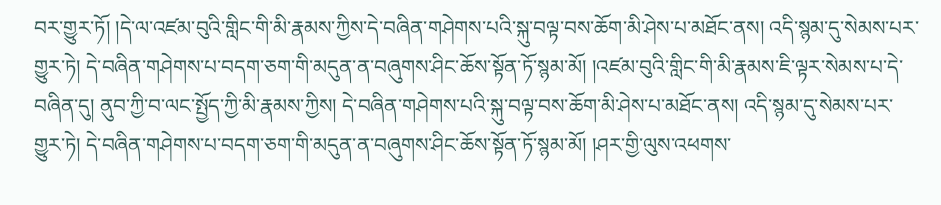བར་གྱུར་ཏོ། །དེ་ལ་འཛམ་བུའི་གླིང་གི་མི་རྣམས་ཀྱིས་དེ་བཞིན་གཤེགས་པའི་སྐུ་བལྟ་བས་ཆོག་མི་ཤེས་པ་མཐོང་ནས། འདི་སྙམ་དུ་སེམས་པར་གྱུར་ཏེ། དེ་བཞིན་གཤེགས་པ་བདག་ཅག་གི་མདུན་ན་བཞུགས་ཤིང་ཆོས་སྟོན་ཏོ་སྙམ་མོ། །འཛམ་བུའི་གླིང་གི་མི་རྣམས་ཇི་ལྟར་སེམས་པ་དེ་བཞིན་དུ། ནུབ་ཀྱི་བ་ལང་སྤྱོད་ཀྱི་མི་རྣམས་ཀྱིས། དེ་བཞིན་གཤེགས་པའི་སྐུ་བལྟ་བས་ཆོག་མི་ཤེས་པ་མཐོང་ནས། འདི་སྙམ་དུ་སེམས་པར་གྱུར་ཏེ། དེ་བཞིན་གཤེགས་པ་བདག་ཅག་གི་མདུན་ན་བཞུགས་ཤིང་ཆོས་སྟོན་ཏོ་སྙམ་མོ། །ཤར་གྱི་ལུས་འཕགས་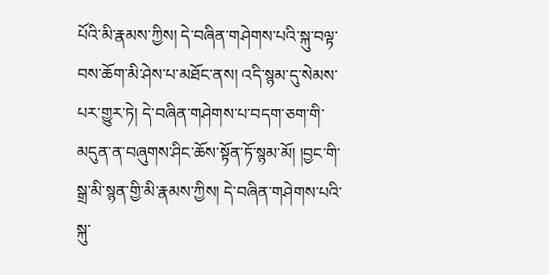པོའི་མི་རྣམས་ཀྱིས། དེ་བཞིན་གཤེགས་པའི་སྐུ་བལྟ་བས་ཆོག་མི་ཤེས་པ་མཐོང་ནས། འདི་སྙམ་དུ་སེམས་པར་གྱུར་ཏེ། དེ་བཞིན་གཤེགས་པ་བདག་ཅག་གི་མདུན་ན་བཞུགས་ཤིང་ཆོས་སྟོན་ཏོ་སྙམ་མོ། །བྱང་གི་སྒྲ་མི་སྙན་གྱི་མི་རྣམས་ཀྱིས། དེ་བཞིན་གཤེགས་པའི་སྐུ་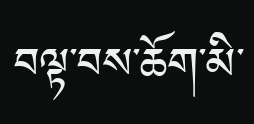བལྟ་བས་ཆོག་མི་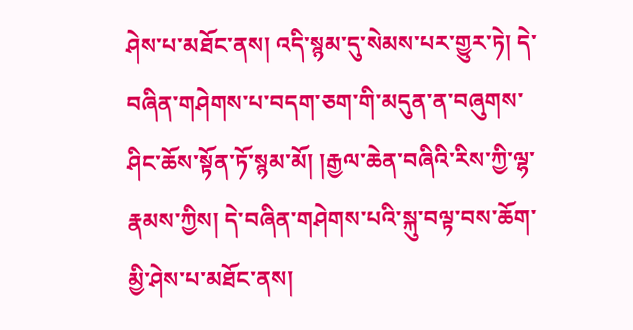ཤེས་པ་མཐོང་ནས། འདི་སྙམ་དུ་སེམས་པར་གྱུར་ཏེ། དེ་བཞིན་གཤེགས་པ་བདག་ཅག་གི་མདུན་ན་བཞུགས་ཤིང་ཆོས་སྟོན་ཏོ་སྙམ་མོ། །རྒྱལ་ཆེན་བཞིའི་རིས་ཀྱི་ལྷ་རྣམས་ཀྱིས། དེ་བཞིན་གཤེགས་པའི་སྐུ་བལྟ་བས་ཆོག་མྱི་ཤེས་པ་མཐོང་ནས།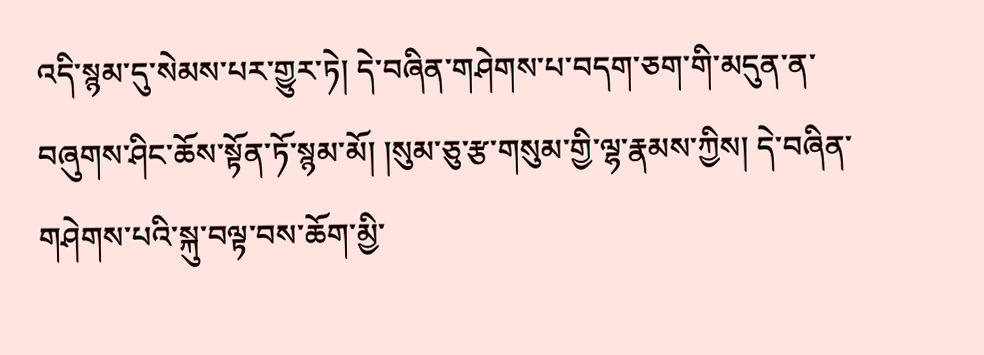འདི་སྙམ་དུ་སེམས་པར་གྱུར་ཏེ། དེ་བཞིན་གཤེགས་པ་བདག་ཅག་གི་མདུན་ན་བཞུགས་ཤིང་ཆོས་སྟོན་ཏོ་སྙམ་མོ། །སུམ་ཅུ་རྩ་གསུམ་གྱི་ལྷ་རྣམས་ཀྱིས། དེ་བཞིན་གཤེགས་པའི་སྐུ་བལྟ་བས་ཆོག་མྱི་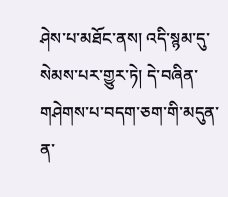ཤེས་པ་མཐོང་ནས། འདི་སྙམ་དུ་སེམས་པར་གྱུར་ཏེ། དེ་བཞིན་གཤེགས་པ་བདག་ཅག་གི་མདུན་ན་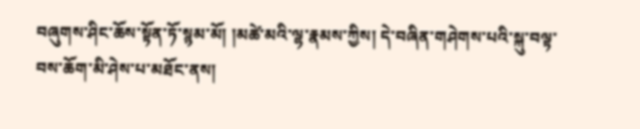བཞུགས་ཤིང་ཆོས་སྟོན་ཏོ་སྙམ་མོ། །མཚེ་མའི་ལྷ་རྣམས་ཀྱིས། དེ་བཞིན་གཤེགས་པའི་སྐུ་བལྟ་བས་ཆོག་མི་ཤེས་པ་མཐོང་ནས།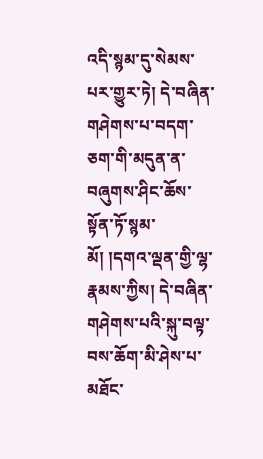འདི་སྙམ་དུ་སེམས་པར་གྱུར་ཏེ། དེ་བཞིན་གཤེགས་པ་བདག་ཅག་གི་མདུན་ན་བཞུགས་ཤིང་ཆོས་སྟོན་ཏོ་སྙམ་མོ། །དགའ་ལྡན་གྱི་ལྷ་རྣམས་ཀྱིས། དེ་བཞིན་གཤེགས་པའི་སྐུ་བལྟ་བས་ཆོག་མི་ཤེས་པ་མཐོང་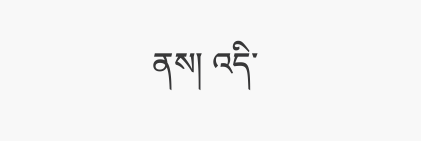ནས། འདི་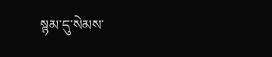སྙམ་དུ་སེམས་